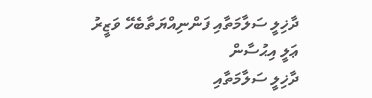ދާޚިލީ ސަލާމަތާއި ފަންނިއްޔަތާބެހޭ ވަޒީރު ޢަލީ އިޙުސާން
ދާޚިލީ ސަލާމަތާއި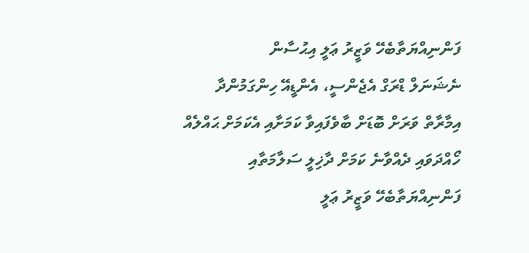ފަންނިއްޔަތާބެހޭ ވަޒީރު ޢަލީ އިޙުސާން
ނެޝަނަލް ޑްރަގް އެޖެންސީ، އެންޑީއޭ ހިންގަމުންދާ އިމާރާތް ވަރަށް ބޮޑަށް ބާވެފައިވާ ކަމަށާއި އެކަމަށް ޙައްލެއް ހޯއްދަވައި ދެއްވާނެ ކަމަށް ދާޚިލީ ސަލާމަތާއި ފަންނިއްޔަތާބެހޭ ވަޒީރު ޢަލީ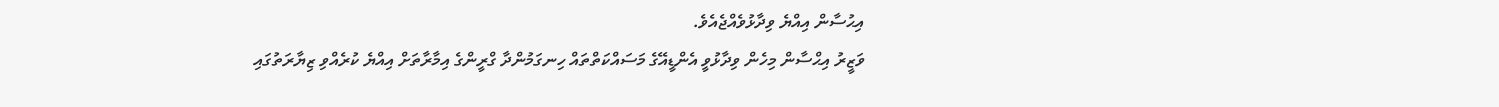އިޙުސާން އިއްޔެ ވިދާޅުވެއްޖެއެވެ.
ވަޒީރު އިޙްސާން މިހެން ވިދާޅުވީ އެންޑީއޭގެ މަސައްކަތްތައް ހިނގަމުންދާ ގްރީންގެ އިމާރާތަށް އިއްޔެ ކުރެއްވި ޒިޔާރަތުގައި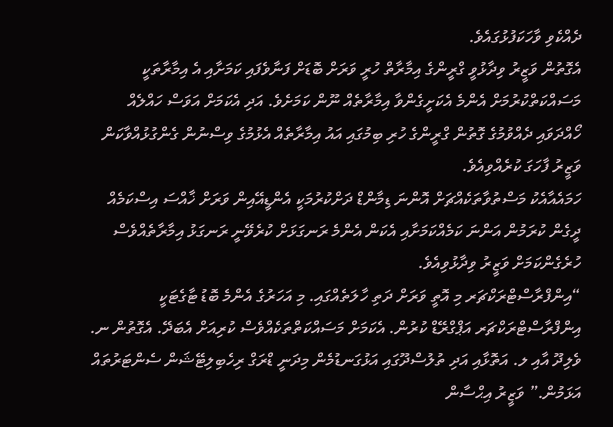ދެއްކެވި ވާހަކަފުޅުގައެވެ.
އެގޮތުން ވަޒީރު ވިދާޅުވީ ގްރީންގެ އިމާރާތް ހުރީ ވަރަށް ބޮޑަށް ފަނާވެފައި ކަމަށާއި އެ އިމާރާތަކީ މަސައްކަތްކުރުމަށް އެންމެ އެކަށީގެންވާ އިމާރާތެއް ނޫން ކަމަށެވެ. އަދި އެކަމަށް އަވަސް ހައްލެއް ހޯއްދަވައި ދެއްވުމުގެ ގޮތުން ގްރީންގެ ހުރި ބިމުގައި އައު އިމާރާތެއް އެޅުމުގެ ވިސްނުން ގެންގުޅުއްވާކަން ވަޒީރު ފާހަގަ ކުރެއްވިއެވެ.
ހަމައެއާއެކު މަސްތުވާތަކެއްޗަށް އޮންނަ ޑިމާންޑް ދަށްކުރުމަކީ އެންޑީއޭއިން ވަރަށް ޚާއްސަ އިސްކަމެއް ދީގެން ކުރަމުން އަންނަ ކަމެއްކަމަށާއި އެކަން އެންމެ ރަނގަޅަށް ކުރެވޭނީ ރަނގަޅު އިމާރާތެއްވެސް ހުރެގެންކަމަށް ވަޒީރު ވިދާޅުވިއެވެ.
“އިންފްރާސްޓްރަކްޗަރ މި އޮތީ ވަރަށް ދަތި ހާލަތެއްގައި. މި އަހަރުގެ އެންމެ ބޮޑު ޓާގެޓަކީ އިންފްރާސްޓްރަކްޗަރ އަޕްގްރޭޑް ކުރުން. އެކަމަށް މަސައްކަތްތަކެއްވެސް ކުރިއަށް އެބަދޭ. އެގޮތުން ނ. ވެލިދޫ އާއި ލ. އަތޮޅާއި އަދި ތުލުސްދޫގައި އަޅުގަނޑުމެން މިދަނީ ޑްރަގް ރިހެބިލިޓޭޝަން ސެންޓަރުތައް އަޅަމުން.” ވަޒީރު އިޙްސާން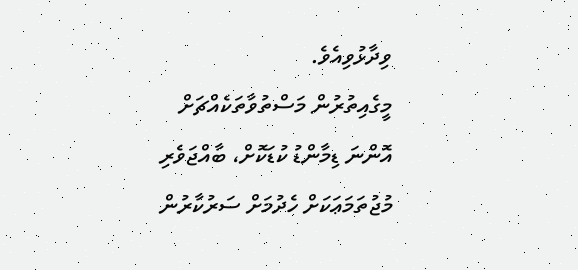ވިދާޅުވިއެވެ.
މީގެއިތުރުން މަސްތުވާތަކެއްޗަށް އޮންނަ ޑިމާންޑު ކުޑަކޮށް، ބާއްޖަވެރި މުޖުތަމަޢަކަށް ހެދުމަށް ސަރުކާރުން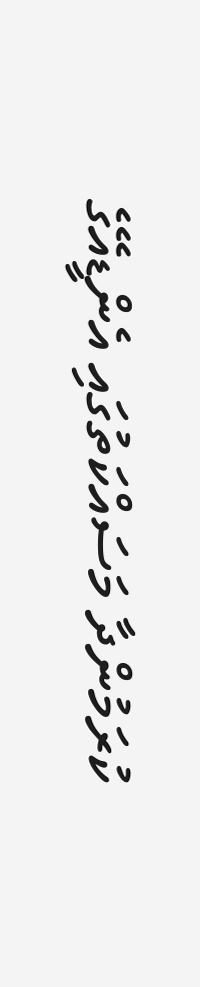ކުރަމުންދާ މަސައްކަތުގައި އެންޑީއޭގެ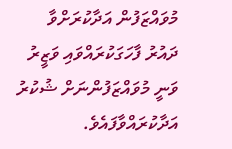މުވައްޒަފުން އަދާކުރަށްވާ ދައުރު ފާހަގަކުރައްވައި ވަޒީރު ވަނީ މުވައްޒަފުންނަށް ޝުކުރު އަދާކުރައްވާފައެވެ.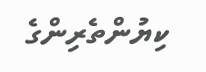ކިޔުންތެރިންގެ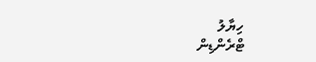ހިޔާލު
ޓްރެންޑިން